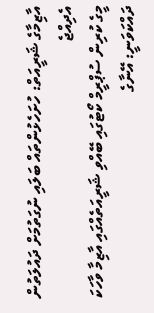އާޒިމާގެ ޝަރީއަތް: ހުށަހެޅުންތައް ބަލައި ނުގަތުމަށް ދައުލަތުން އެދިއްޖެ
މީގެ ކުރިން ސުޕްރީމް ކޯޓުގައި ބޭއްވި ޝަރީއަތެއްގައި އާޒިމާ ވާހަކަ ދައްކަވަނީ: އޭނާގެ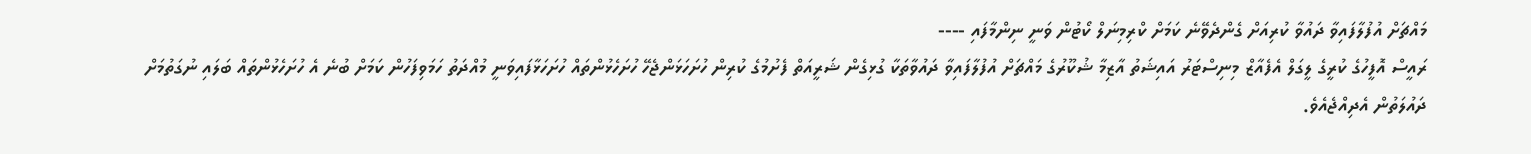މައްޗަށް އުފުލާފައިވާ ދައުވާ ކުރިއަށް ގެންދެވޭނެ ކަމަށް ކްރިމިނަލް ކޯޓުން ވަނީ ނިންމާފައި ----
ރައީސް އޮފީހުގެ ކުރީގެ ލީގަލް އެފެއާޒް މިނިސްޓަރު އައިޝަތު އާޒިމާ ޝުކޫރުގެ މައްޗަށް އުފުލާފައިވާ ދައުވާތަކާ ގުޅިގެން ޝަރީއަތް ފެށުމުގެ ކުރިން ހުށަހަޅަންޖެހޭ ހުށަހެޅުންތައް ހުށަހަޅާފައިވަނީ މުއްދަތު ހަމަވިފަހުން ކަމަށް ބުނެ އެ ހުށަހެޅުންތައް ބަލައި ނުގަތުމަށް ދައުލަތުން އެދިއްޖެއެވެ.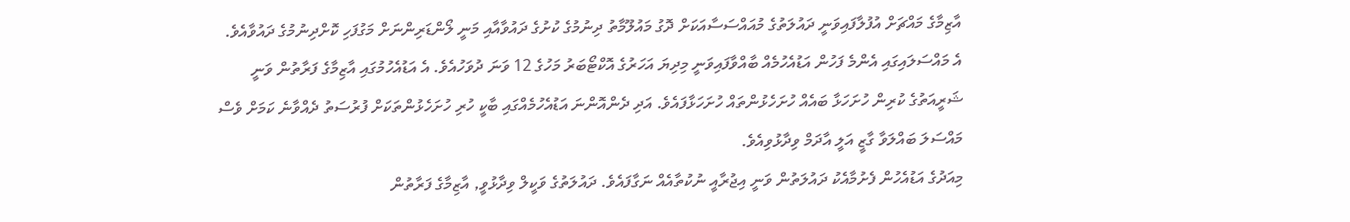އާޒިމާގެ މައްޗަށް އުފުލާފައިވަނީ ދައުލަތުގެ މުއައްސަސާއަކަށް ދޮގު މައުލޫމާތު ދިނުމުގެ ކުށުގެ ދައުވާއާއި މަނީ ލޯންޑަރިންނަށް މަގުފަހި ކޮށްދިނުމުގެ ދައުވާއެވެ.
އެ މައްސަލައިގައި އެންމެ ފަހުން އަޑުއެހުމެއް ބާއްވާފައިވަނީ މިދިޔަ އަހަރުގެ އޮކްޓޯބަރު މަހުގެ 12 ވަނަ ދުވަހުއެވެ. އެ އަޑުއެހުމުގައި އާޒިމާގެ ފަރާތުން ވަނީ ޝަރީއަތުގެ ކުރިން ހުށަހަޅާ ބައެއް ހުށަހެޅުންތައް ހުށަހަޅާފައެވެ. އަދި ދެންއޮންނަ އަޑުއެހުމެއްގައި ބާކީ ހުރި ހުށަހެޅުންތަކަށް ފުރުސަތު ދެއްވާނެ ކަމަށް ވެސް މައްސަލަ ބައްލަވާ ގާޒީ އަލީ އާދަމް ވިދާޅުވިއެވެ.
މިއަދުގެ އަޑުއެހުން ފެށުމާއެކު ދައުލަތުން ވަނީ އިޖުރާއީ ނުކުތާއެއް ނަގާފައެވެ. ދައުލަތުގެ ވަކީލް ވިދާޅުވީ, އާޒިމާގެ ފަރާތުން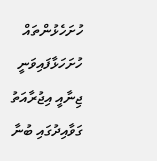ހުށަހެޅުންތައް ހުށަހަޅާފައިވަނީ ޖިނާއީ އިޖުރާއަތު ގަވާއިދުގައި ބުނާ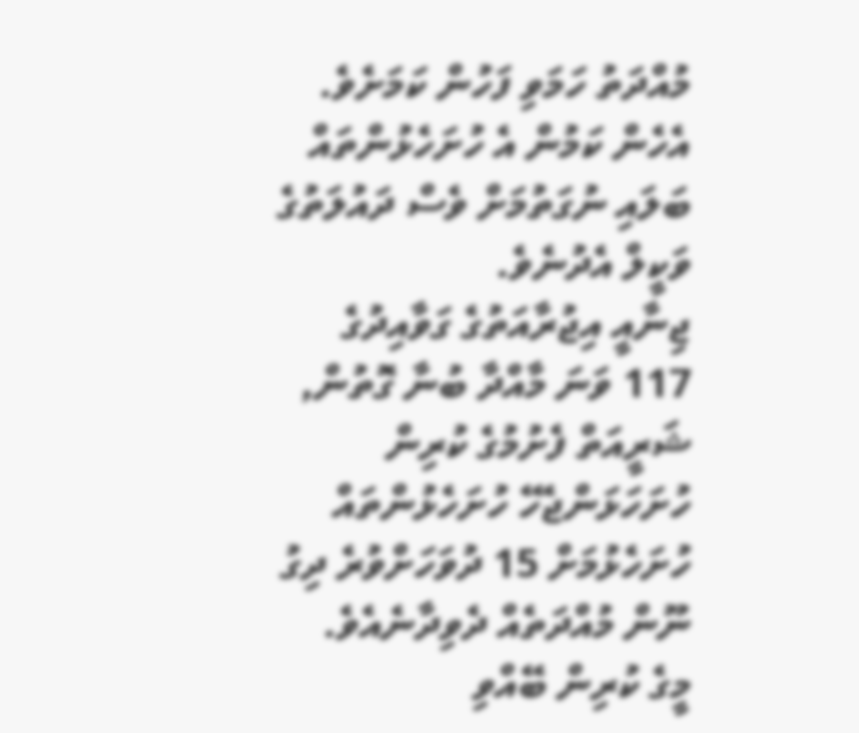މުއްދަތު ހަމަވި ފަހުން ކަމަށެވެ. އެހެން ކަމުން އެ ހުށަހެޅުންތައް ބަލައި ނުގަތުމަށް ވެސް ދައުލަތުގެ ވަކީލް އެދުނެވެ.
ޖިނާއީ އިޖުރާއަތުގެ ގަވާއިދުގެ 117 ވަނަ މާއްދާ ބުނާ ގޮތުން, ޝަރީއަތް ފެށުމުގެ ކުރިން ހުށަހަޅަންޖެހޭ ހުށަހެޅުންތައް ހުށަހެޅުމަށް 15 ދުވަހަށްވުރެ ދިގު ނޫން މުއްދަތެއް ދެވިދާނެއެވެ.
މީގެ ކުރިން ބޭއްވި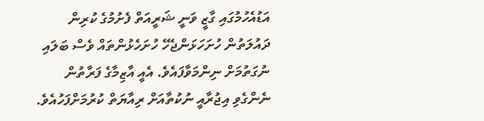އަޑުއެހުމުގައި ގާޒީ ވަނީ ޝަރީއަތް ފެށުމުގެ ކުރިން ދައުލަތުން ހުށަހަޅަންޖެހޭ ހުށަހެޅުންތައް ވެސް ބަލައި ނުގަތުމަށް ނިންމަވާފައެވެ. އެއީ އާޒިމާގެ ފަރާތުން ނެންގެވި އިޖުރާއީ ނުކުތާއަށް ރިއާޔަތް ކުރުމަށްފަހުއެވެ.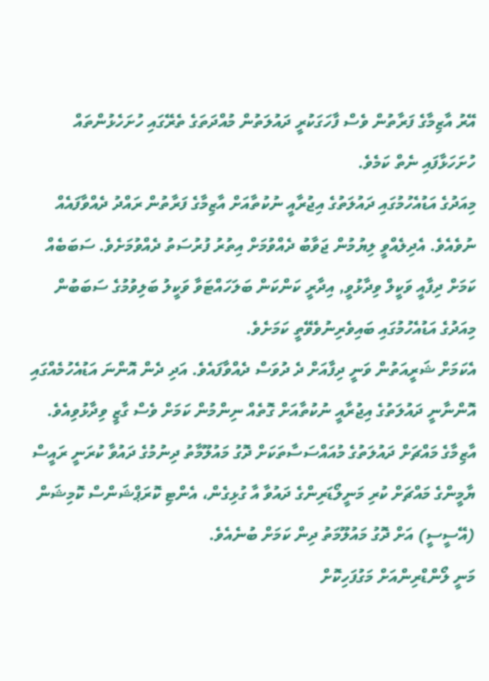އޭރު އާޒިމާގެ ފަރާތުން ވެސް ފާހަގަކުރީ ދައުލަތުން މުއްދަތަގެ ތެރޭގައި ހުށަހެޅުންތައް ހުށަހަޅާފައި ނެތް ކަމެވެ.
މިއަދުގެ އަޑުއެހުމުގައި ދައުލަތުގެ އިޖުރާއީ ނުކުތާއަށް އާޒިމާގެ ފަރާތުން ރައްދު ދެއްވާފައެއް ނުވެއެވެ. އެދިލެއްވީ ލިޔުމުން ޖަވާބު ދެއްވުމަށް އިތުރު ފުރުސަތު ދެއްވުމަށެވެ. ސަބަބެއް ކަމަށް ދިފާއީ ވަކީލް ވިދާޅުވީ, އިދާރީ ކަންކަން ބަލަހައްޓަވާ ވަކީލު ބަލިވުމުގެ ސަބަބުން މިއަދުގެ އަޑުއެހުމުގައި ބައިވެރިނުވެވޭތީ ކަމަށެވެ.
އެކަމަށް ޝަރީއަތުން ވަނީ ދިފާއަށް ދެ ދުވަސް ދެއްވާފައެވެ. އަދި ދެން އޮންނަ އަޑުއެހުމެއްގައި އޮންނާނީ ދައުލަތުގެ އިޖުރާއީ ނުކުތާއަށް ގޮތެއް ނިންމުން ކަމަށް ވެސް ގާޒީ ވިދާޅުވިއެވެ.
އާޒިމާގެ މައްޗަށް ދައުލަތުގެ މުއައްސަސާތަކަށް ދޮގު މައުލޫމާތު ދިނުމުގެ ދައުވާ ކުރަނީ ރައީސް ޔާމީންގެ މައްޗަށް ކުރި މަނީލޯޑަރިންގެ ދައުވާ އާ ގުޅިގެން، އެންޓި ކޮރަޕްޝަންސް ކޮމިޝަން (އޭސީސީ) އަށް ދޮގު މައުލޫމަތު ދިން ކަމަށް ބުނެއެވެ.
މަނީ ލޯންޑްރިންއަށް މަގުފަހިކޮށް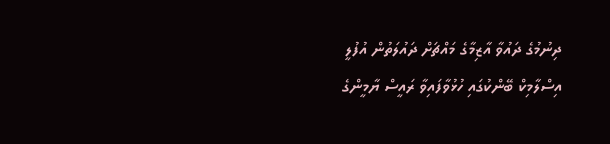ދިނުމުގެ ދައުވާ އާޒިމާގެ މައްޗަށް ދައުލަތުން އުފުލީ އިސްލާމިކް ބޭންކުގައި ހުޅުވާފައިވާ ރައީސް ޔާމީންގެ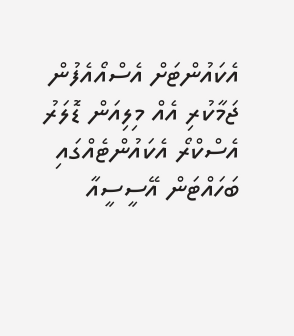އެކައުންޓަށް އެސްއޯއެފުން ޖަމާކުރި އެއް މިލިއަން ޑޮލަރު އެސްކްރޯ އެކައުންޓެއްގައި ބަހައްޓަން އޭސީސީއާ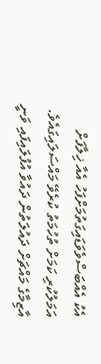އެކު އެއްބަސްވެވަޑައިގަތުމަށްފަހު އެއާ ޚިލާފަށް އަމަލުކުރި ކަމަށް ތުހުމަތު ކުރެވޭ މައްސަލައިގައެވެ.
އާޒިމާގެ މައްޗަށް ދައުލަތުން ދައުވާ އުފުލައިފައި ވަނީ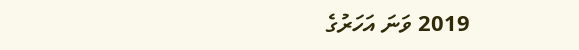2019 ވަނަ އަހަރުގެ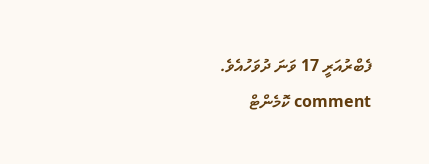ފެބްރުއަރީ 17 ވަނަ ދުވަހުއެވެ.
comment ކޮމެންޓް